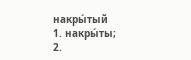накры́тый
1. накры́ты;
2.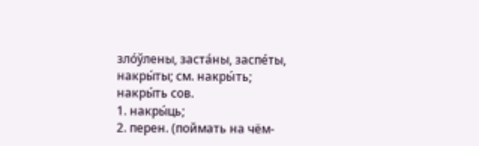зло́ўлены, заста́ны, заспе́ты, накры́ты; см. накры́ть;
накры́ть сов.
1. накры́ць;
2. перен. (поймать на чём-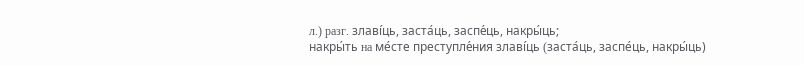л.) разг. злаві́ць, заста́ць, заспе́ць, накры́ць;
накры́ть на ме́сте преступле́ния злаві́ць (заста́ць, заспе́ць, накры́ць)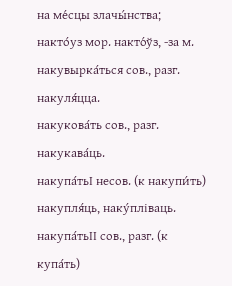на ме́сцы злачы́нства;
накто́уз мор. накто́ўз, -за м.
накувырка́ться сов., разг. накуля́цца.
накукова́ть сов., разг. накукава́ць.
накупа́тьI несов. (к накупи́ть) накупля́ць, наку́пліваць.
накупа́тьII сов., разг. (к купа́ть)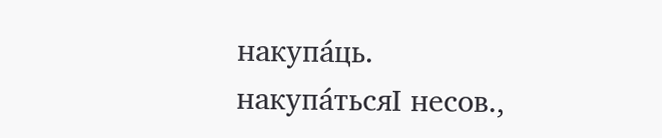накупа́ць.
накупа́тьсяI несов.,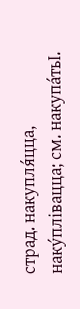страд. накупля́цца, наку́плівацца; см. накупа́тьI.